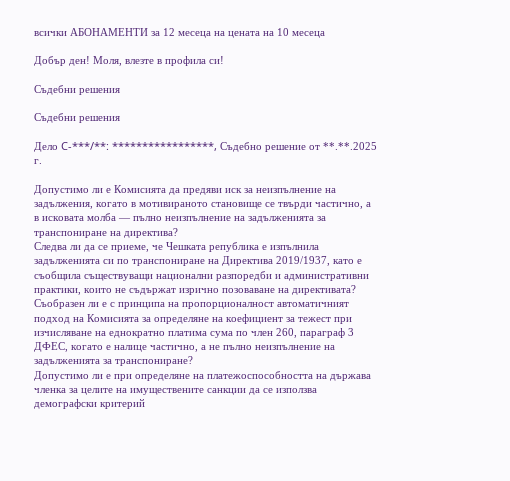всички АБОНАМЕНТИ за 12 месеца на цената на 10 месеца

Добър ден! Моля, влезте в профила си!

Съдебни решения

Съдебни решения

Дело C-***/**: *****************, Съдебно решение от **.**.2025 г.

Допустимо ли е Комисията да предяви иск за неизпълнение на задължения, когато в мотивираното становище се твърди частично, а в исковата молба — пълно неизпълнение на задълженията за транспониране на директива?
Следва ли да се приеме, че Чешката република е изпълнила задълженията си по транспониране на Директива 2019/1937, като е съобщила съществуващи национални разпоредби и административни практики, които не съдържат изрично позоваване на директивата?
Съобразен ли е с принципа на пропорционалност автоматичният подход на Комисията за определяне на коефициент за тежест при изчисляване на еднократно платима сума по член 260, параграф 3 ДФЕС, когато е налице частично, а не пълно неизпълнение на задълженията за транспониране?
Допустимо ли е при определяне на платежоспособността на държава членка за целите на имуществените санкции да се използва демографски критерий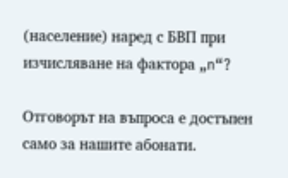(население) наред с БВП при изчисляване на фактора „n“?

Отговорът на въпроса е достъпен само за нашите абонати.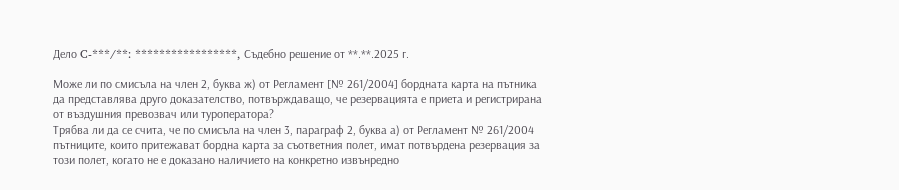Дело C-***/**: *****************, Съдебно решение от **.**.2025 г.

Може ли по смисъла на член 2, буква ж) от Регламент [№ 261/2004] бордната карта на пътника да представлява друго доказателство, потвърждаващо, че резервацията е приета и регистрирана от въздушния превозвач или туроператора?
Трябва ли да се счита, че по смисъла на член 3, параграф 2, буква а) от Регламент № 261/2004 пътниците, които притежават бордна карта за съответния полет, имат потвърдена резервация за този полет, когато не е доказано наличието на конкретно извънредно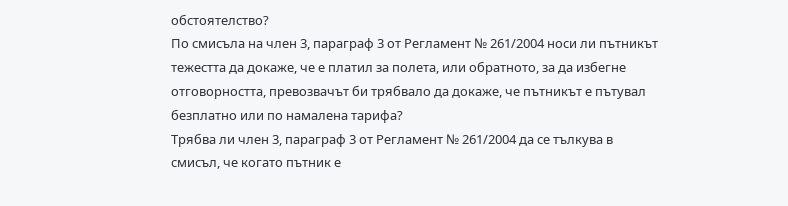обстоятелство?
По смисъла на член 3, параграф 3 от Регламент № 261/2004 носи ли пътникът тежестта да докаже, че е платил за полета, или обратното, за да избегне отговорността, превозвачът би трябвало да докаже, че пътникът е пътувал безплатно или по намалена тарифа?
Трябва ли член 3, параграф 3 от Регламент № 261/2004 да се тълкува в смисъл, че когато пътник е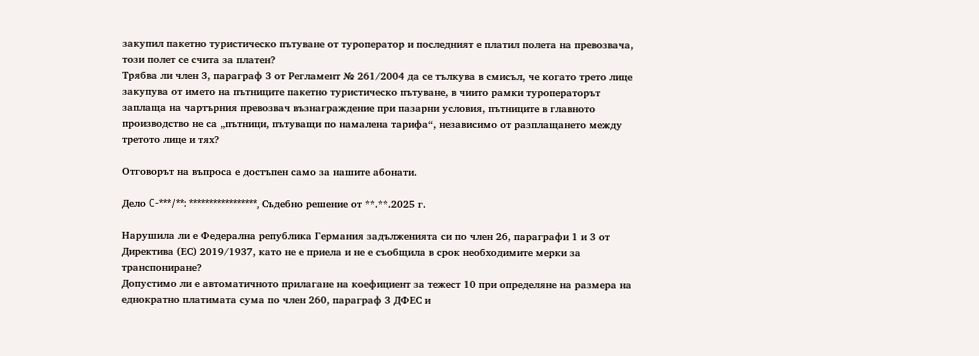закупил пакетно туристическо пътуване от туроператор и последният е платил полета на превозвача, този полет се счита за платен?
Трябва ли член 3, параграф 3 от Регламент № 261/2004 да се тълкува в смисъл, че когато трето лице закупува от името на пътниците пакетно туристическо пътуване, в чиито рамки туроператорът заплаща на чартърния превозвач възнаграждение при пазарни условия, пътниците в главното производство не са „пътници, пътуващи по намалена тарифа“, независимо от разплащането между третото лице и тях?

Отговорът на въпроса е достъпен само за нашите абонати.

Дело C-***/**: *****************, Съдебно решение от **.**.2025 г.

Нарушила ли е Федерална република Германия задълженията си по член 26, параграфи 1 и 3 от Директива (ЕС) 2019/1937, като не е приела и не е съобщила в срок необходимите мерки за транспониране?
Допустимо ли е автоматичното прилагане на коефициент за тежест 10 при определяне на размера на еднократно платимата сума по член 260, параграф 3 ДФЕС и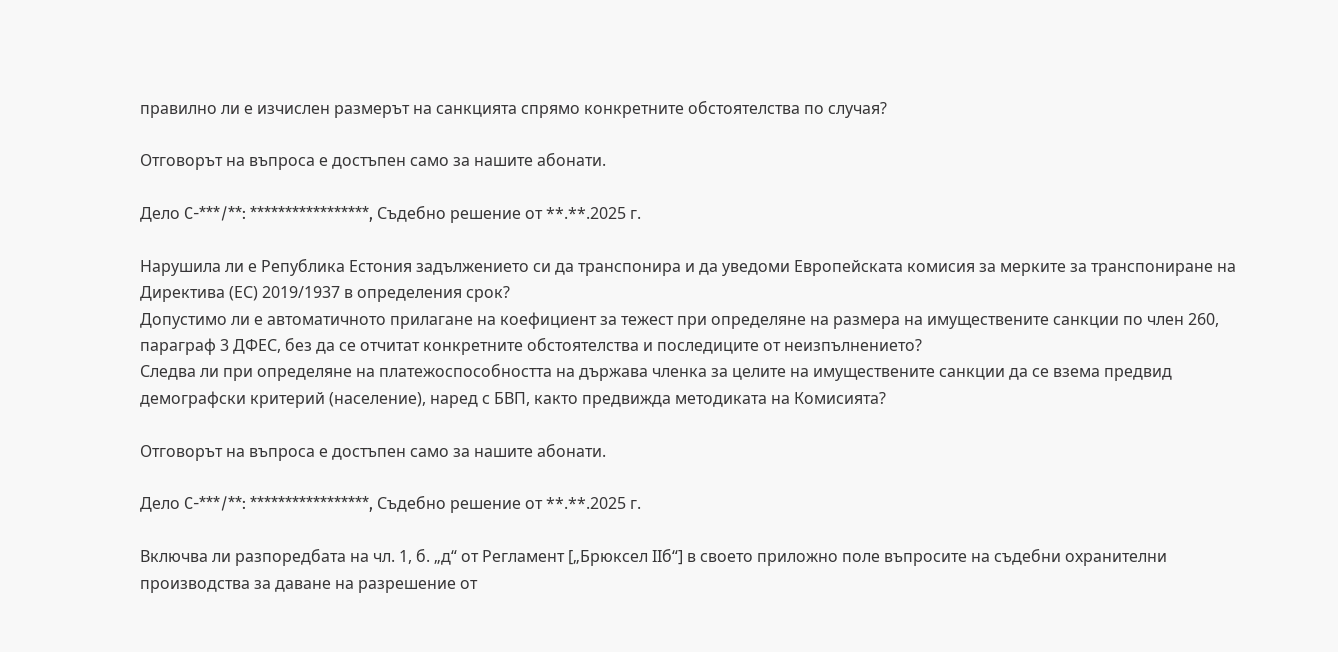правилно ли е изчислен размерът на санкцията спрямо конкретните обстоятелства по случая?

Отговорът на въпроса е достъпен само за нашите абонати.

Дело C-***/**: *****************, Съдебно решение от **.**.2025 г.

Нарушила ли е Република Естония задължението си да транспонира и да уведоми Европейската комисия за мерките за транспониране на Директива (ЕС) 2019/1937 в определения срок?
Допустимо ли е автоматичното прилагане на коефициент за тежест при определяне на размера на имуществените санкции по член 260, параграф 3 ДФЕС, без да се отчитат конкретните обстоятелства и последиците от неизпълнението?
Следва ли при определяне на платежоспособността на държава членка за целите на имуществените санкции да се взема предвид демографски критерий (население), наред с БВП, както предвижда методиката на Комисията?

Отговорът на въпроса е достъпен само за нашите абонати.

Дело C-***/**: *****************, Съдебно решение от **.**.2025 г.

Включва ли разпоредбата на чл. 1, б. „д“ от Регламент [„Брюксел IIб“] в своето приложно поле въпросите на съдебни охранителни производства за даване на разрешение от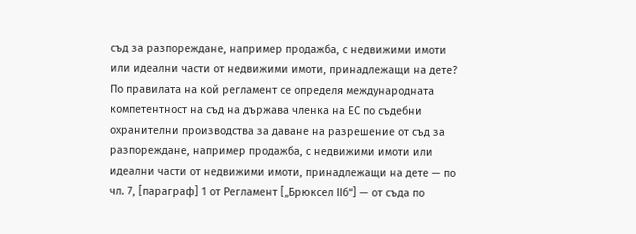съд за разпореждане, например продажба, с недвижими имоти или идеални части от недвижими имоти, принадлежащи на дете?
По правилата на кой регламент се определя международната компетентност на съд на държава членка на ЕС по съдебни охранителни производства за даване на разрешение от съд за разпореждане, например продажба, с недвижими имоти или идеални части от недвижими имоти, принадлежащи на дете — по чл. 7, [параграф] 1 от Регламент [„Брюксел IIб“] — от съда по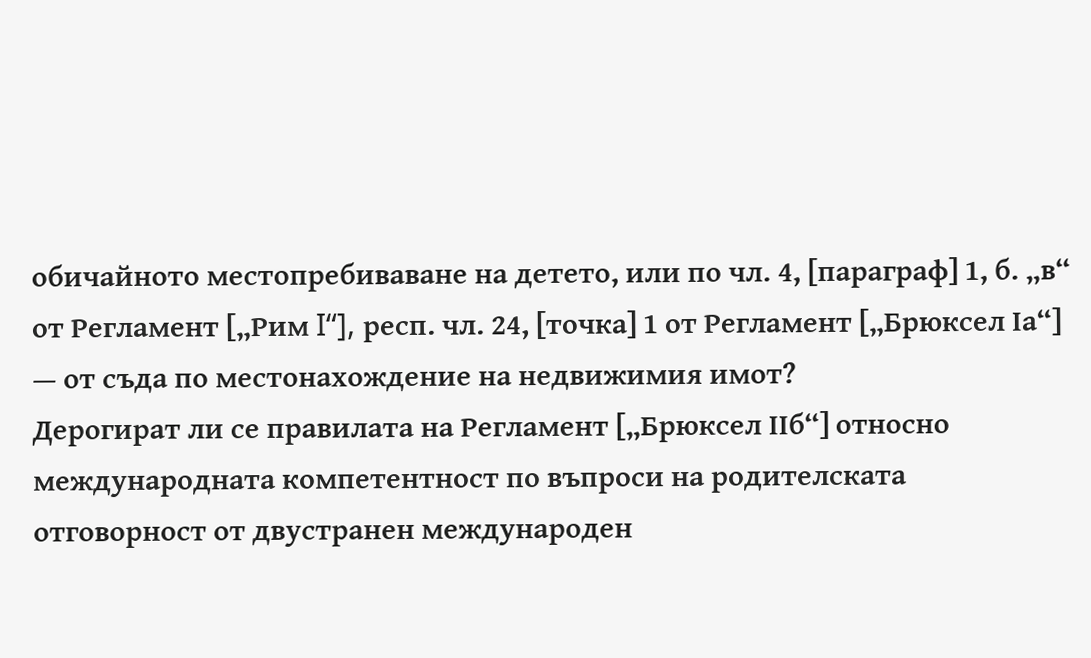обичайното местопребиваване на детето, или по чл. 4, [параграф] 1, б. „в“ от Регламент [„Рим I“], респ. чл. 24, [точка] 1 от Регламент [„Брюксел Iа“] — от съда по местонахождение на недвижимия имот?
Дерогират ли се правилата на Регламент [„Брюксел IIб“] относно международната компетентност по въпроси на родителската отговорност от двустранен международен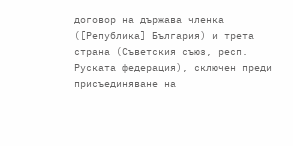договор на държава членка ([Република] България) и трета страна (Съветския съюз, респ. Руската федерация), сключен преди присъединяване на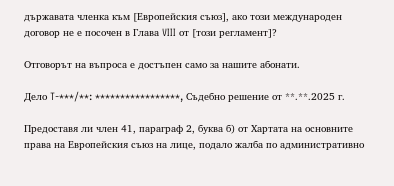държавата членка към [Европейския съюз], ако този международен договор не е посочен в Глава VIII от [този регламент]?

Отговорът на въпроса е достъпен само за нашите абонати.

Дело T-***/**: *****************, Съдебно решение от **.**.2025 г.

Предоставя ли член 41, параграф 2, буква б) от Хартата на основните права на Европейския съюз на лице, подало жалба по административно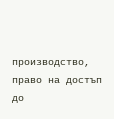производство, право на достъп до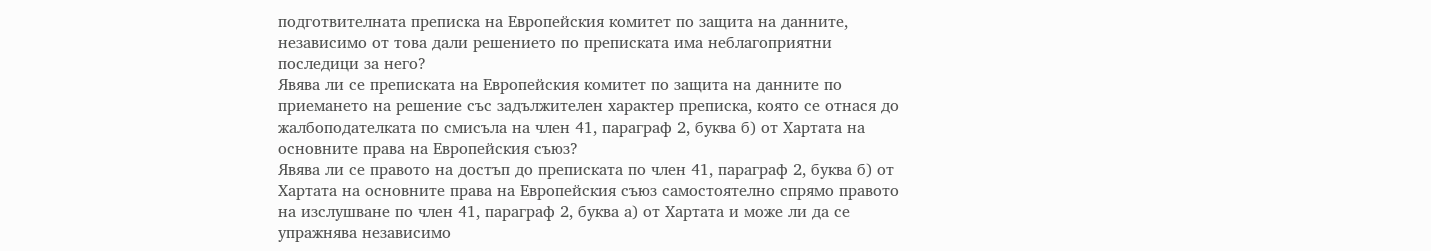подготвителната преписка на Европейския комитет по защита на данните, независимо от това дали решението по преписката има неблагоприятни последици за него?
Явява ли се преписката на Европейския комитет по защита на данните по приемането на решение със задължителен характер преписка, която се отнася до жалбоподателката по смисъла на член 41, параграф 2, буква б) от Хартата на основните права на Европейския съюз?
Явява ли се правото на достъп до преписката по член 41, параграф 2, буква б) от Хартата на основните права на Европейския съюз самостоятелно спрямо правото на изслушване по член 41, параграф 2, буква а) от Хартата и може ли да се упражнява независимо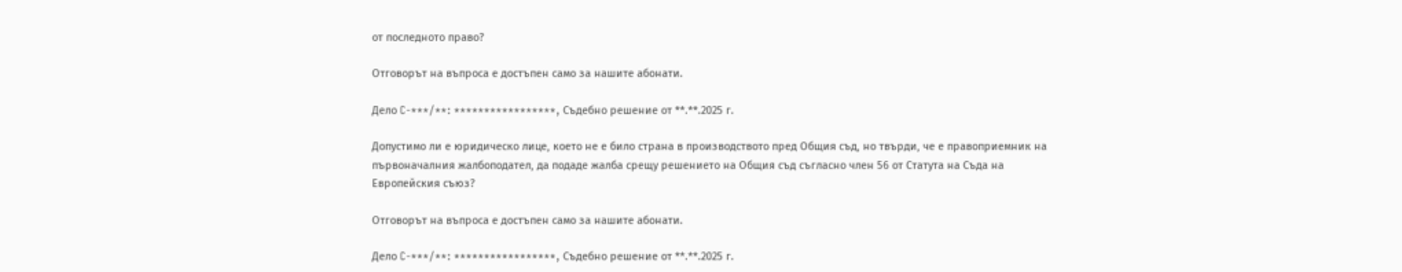от последното право?

Отговорът на въпроса е достъпен само за нашите абонати.

Дело C-***/**: *****************, Съдебно решение от **.**.2025 г.

Допустимо ли е юридическо лице, което не е било страна в производството пред Общия съд, но твърди, че е правоприемник на първоначалния жалбоподател, да подаде жалба срещу решението на Общия съд съгласно член 56 от Статута на Съда на Европейския съюз?

Отговорът на въпроса е достъпен само за нашите абонати.

Дело C-***/**: *****************, Съдебно решение от **.**.2025 г.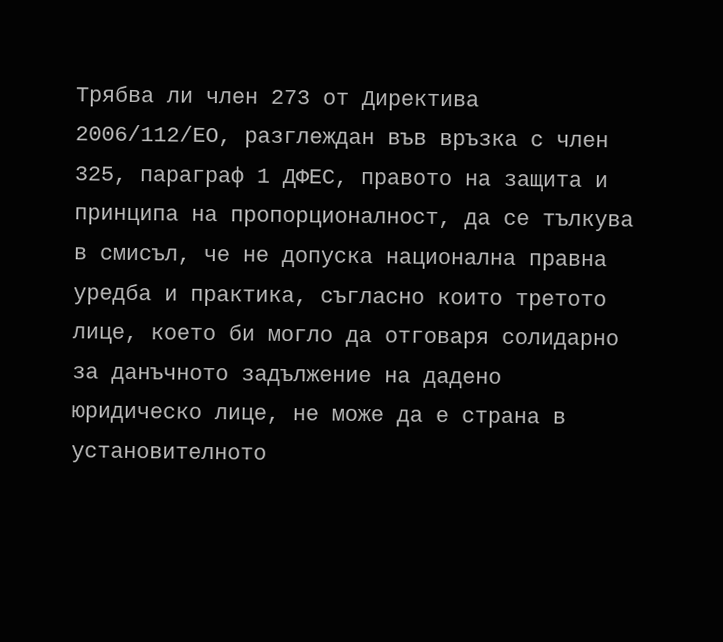Трябва ли член 273 от Директива 2006/112/ЕО, разглеждан във връзка с член 325, параграф 1 ДФЕС, правото на защита и принципа на пропорционалност, да се тълкува в смисъл, че не допуска национална правна уредба и практика, съгласно които третото лице, което би могло да отговаря солидарно за данъчното задължение на дадено юридическо лице, не може да е страна в установителното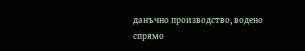данъчно производство, водено спрямо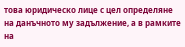това юридическо лице с цел определяне на данъчното му задължение, а в рамките на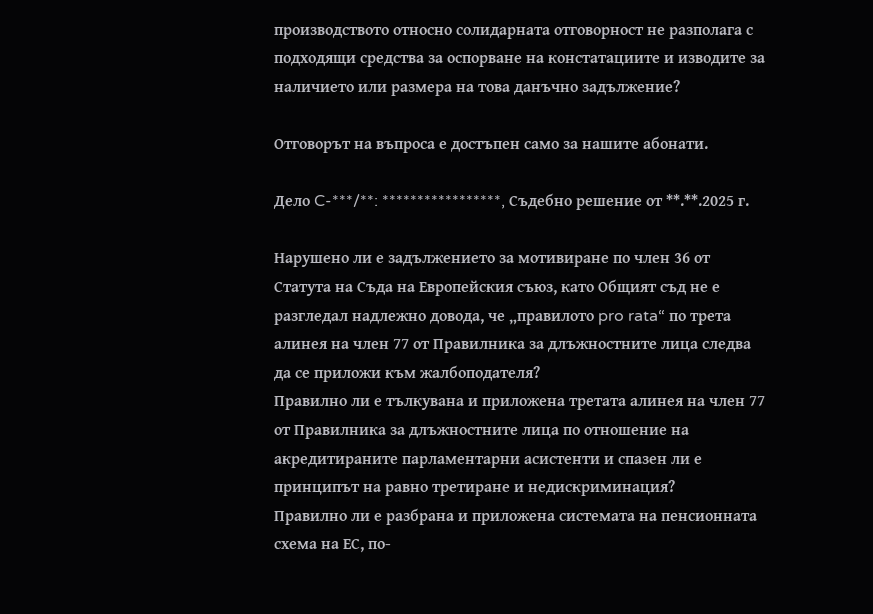производството относно солидарната отговорност не разполага с подходящи средства за оспорване на констатациите и изводите за наличието или размера на това данъчно задължение?

Отговорът на въпроса е достъпен само за нашите абонати.

Дело C-***/**: *****************, Съдебно решение от **.**.2025 г.

Нарушено ли е задължението за мотивиране по член 36 от Статута на Съда на Европейския съюз, като Общият съд не е разгледал надлежно довода, че „правилото pro rata“ по трета алинея на член 77 от Правилника за длъжностните лица следва да се приложи към жалбоподателя?
Правилно ли е тълкувана и приложена третата алинея на член 77 от Правилника за длъжностните лица по отношение на акредитираните парламентарни асистенти и спазен ли е принципът на равно третиране и недискриминация?
Правилно ли е разбрана и приложена системата на пенсионната схема на ЕС, по-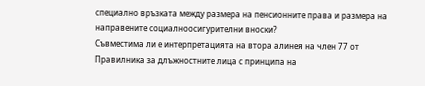специално връзката между размера на пенсионните права и размера на направените социалноосигурителни вноски?
Съвместима ли е интерпретацията на втора алинея на член 77 от Правилника за длъжностните лица с принципа на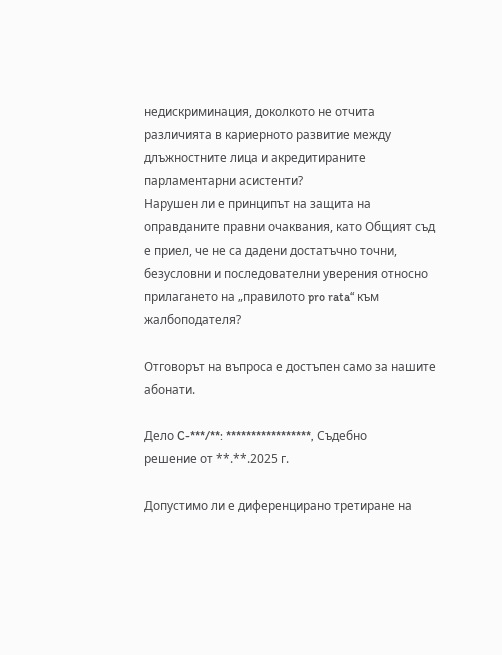недискриминация, доколкото не отчита различията в кариерното развитие между длъжностните лица и акредитираните парламентарни асистенти?
Нарушен ли е принципът на защита на оправданите правни очаквания, като Общият съд е приел, че не са дадени достатъчно точни, безусловни и последователни уверения относно прилагането на „правилото pro rata“ към жалбоподателя?

Отговорът на въпроса е достъпен само за нашите абонати.

Дело C-***/**: *****************, Съдебно решение от **.**.2025 г.

Допустимо ли е диференцирано третиране на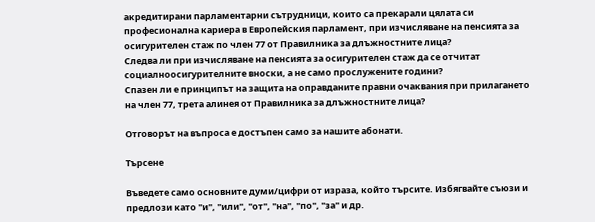акредитирани парламентарни сътрудници, които са прекарали цялата си професионална кариера в Европейския парламент, при изчисляване на пенсията за осигурителен стаж по член 77 от Правилника за длъжностните лица?
Следва ли при изчисляване на пенсията за осигурителен стаж да се отчитат социалноосигурителните вноски, а не само прослужените години?
Спазен ли е принципът на защита на оправданите правни очаквания при прилагането на член 77, трета алинея от Правилника за длъжностните лица?

Отговорът на въпроса е достъпен само за нашите абонати.

Търсене

Въведете само основните думи/цифри от израза, който търсите. Избягвайте съюзи и предлози като "и", "или", "от", "на", "по", "за" и др.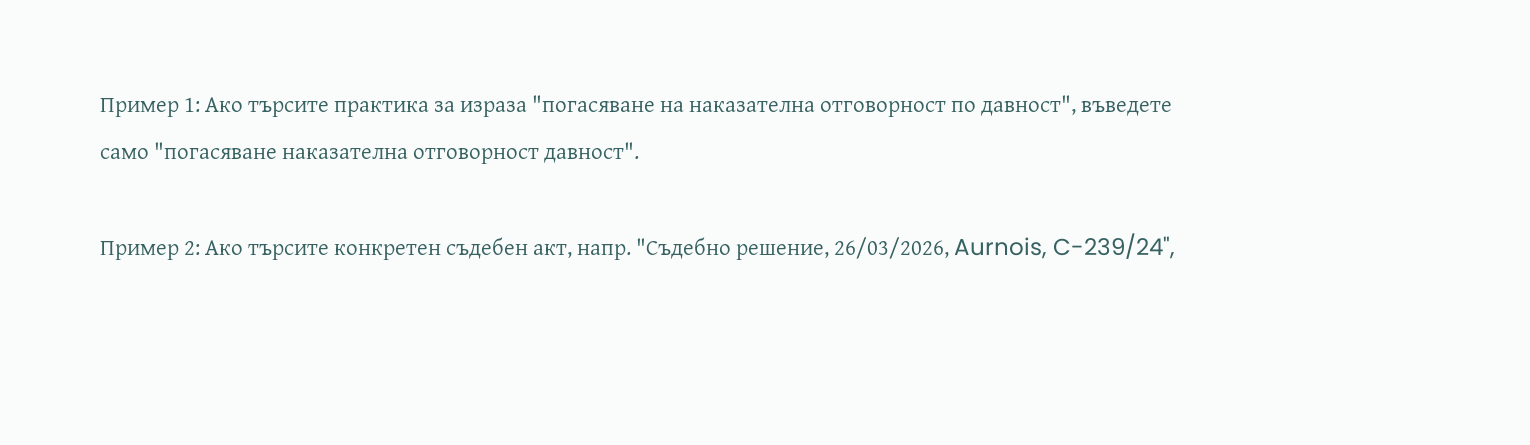Пример 1: Ако търсите практика за израза "погасяване на наказателна отговорност по давност", въведете само "погасяване наказателна отговорност давност".

Пример 2: Ако търсите конкретен съдебен акт, напр. "Съдебно решение, 26/03/2026, Aurnois, C-239/24",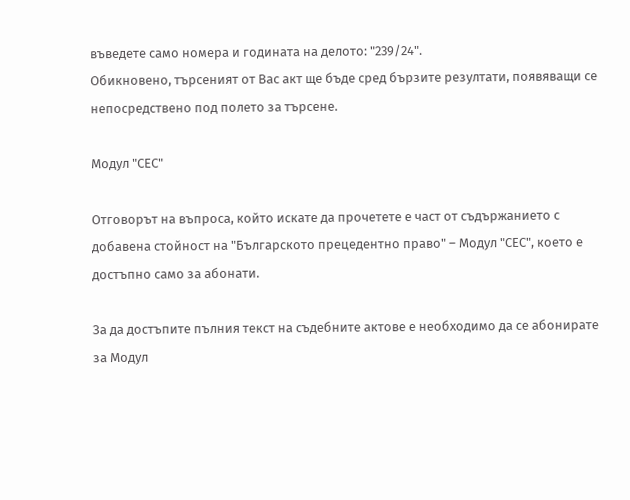въведете само номера и годината на делото: "239/24".
Обикновено, търсеният от Вас акт ще бъде сред бързите резултати, появяващи се непосредствено под полето за търсене.

Модул "СЕС"

Отговорът на въпроса, който искате да прочетете е част от съдържанието с добавена стойност на "Българското прецедентно право" – Модул "СЕС", което е достъпно само за абонати.

За да достъпите пълния текст на съдебните актове е необходимо да се абонирате за Модул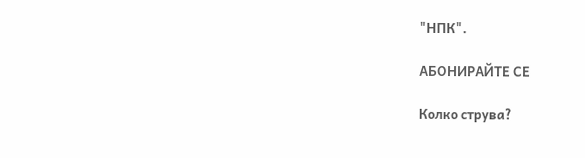"НПК".

АБОНИРАЙТЕ СЕ

Колко струва?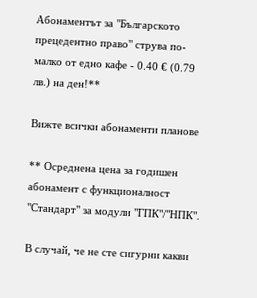Абонаментът за "Българското прецедентно право" струва по-малко от едно кафе - 0.40 € (0.79 лв.) на ден!**

Вижте всички абонаменти планове

** Осреднена цена за годишен абонамент с функционалност "Стандарт" за модули "ГПК"/"НПК".

В случай, че не сте сигурни какви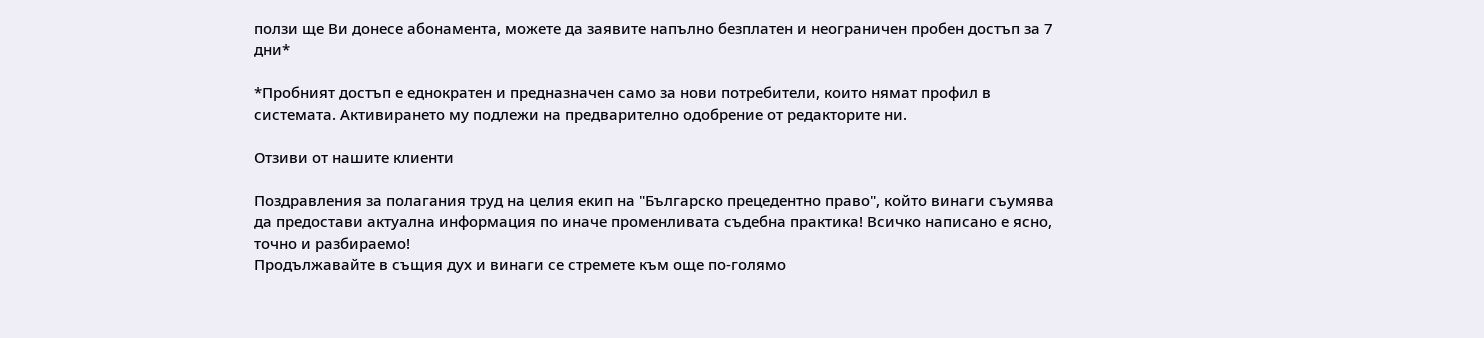ползи ще Ви донесе абонамента, можете да заявите напълно безплатен и неограничен пробен достъп за 7 дни*

*Пробният достъп е еднократен и предназначен само за нови потребители, които нямат профил в системата. Активирането му подлежи на предварително одобрение от редакторите ни.

Отзиви от нашите клиенти

Поздравления за полагания труд на целия екип на "Българско прецедентно право", който винаги съумява да предостави актуална информация по иначе променливата съдебна практика! Всичко написано е ясно, точно и разбираемо!
Продължавайте в същия дух и винаги се стремете към още по-голямо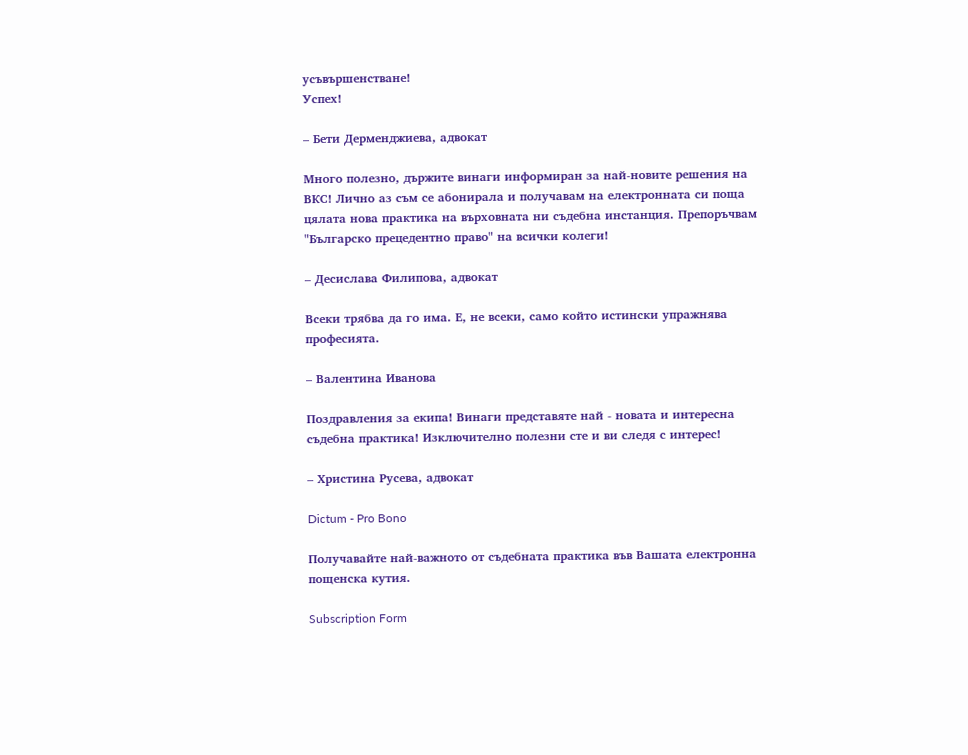усъвършенстване!
Успех!

– Бети Дерменджиева, адвокат

Много полезно, държите винаги информиран за най-новите решения на ВКС! Лично аз съм се абонирала и получавам на електронната си поща цялата нова практика на върховната ни съдебна инстанция. Препоръчвам "Българско прецедентно право" на всички колеги!

– Десислава Филипова, адвокат

Всеки трябва да го има. Е, не всеки, само който истински упражнява професията.

– Валентина Иванова

Поздравления за екипа! Винаги представяте най - новата и интересна съдебна практика! Изключително полезни сте и ви следя с интерес!

– Христина Русева, адвокат

Dictum - Pro Bono

Получавайте най-важното от съдебната практика във Вашата електронна пощенска кутия.

Subscription Form